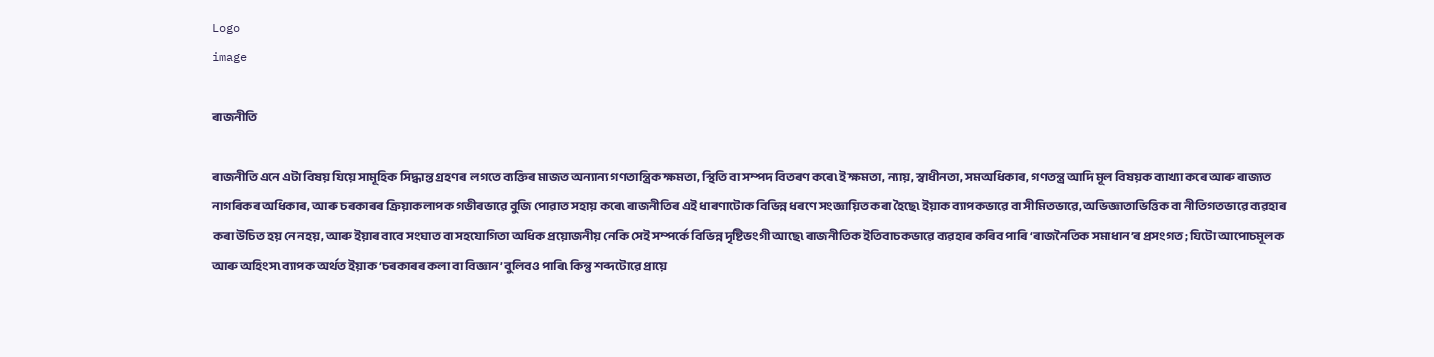Logo
image

ৰাজনীতি

ৰাজনীতি এনে এটা বিষয় যিয়ে সামূহিক সিদ্ধান্ত গ্ৰহণৰ  লগতে ব্যক্তিৰ মাজত অন্যান্য গণতান্ত্ৰিক ক্ষমতা, স্থিতি বা সম্পদ বিতৰণ কৰে৷ ই ক্ষমতা, ন্যায়, স্বাধীনতা, সমঅধিকাৰ, গণতন্ত্ৰ আদি মূল বিষয়ক ব্যাখ্যা কৰে আৰু ৰাজ্যত নাগৰিকৰ অধিকাৰ, আৰু চৰকাৰৰ ক্ৰিয়াকলাপক গভীৰভাৱে বুজি পোৱাত সহায় কৰে৷ ৰাজনীতিৰ এই ধাৰণাটোক বিভিন্ন ধৰণে সংজ্ঞায়িত কৰা হৈছে৷ ইয়াক ব্যাপকভাৱে বা সীমিতভাৱে, অভিজ্ঞাতাভিত্তিক বা নীতিগতভাৱে ব্যৱহাৰ কৰা উচিত হয় নে নহয়, আৰু ইয়াৰ বাবে সংঘাত বা সহযোগিতা অধিক প্ৰয়োজনীয় নেকি সেই সম্পৰ্কে বিভিন্ন দৃষ্টিভংগী আছে৷ ৰাজনীতিক ইতিবাচকভাৱে ব্যৱহাৰ কৰিব পাৰি ‘ৰাজনৈতিক সমাধান’ৰ প্ৰসংগত; যিটো আপোচমূলক আৰু অহিংস৷ ব্যাপক অৰ্থত ইয়াক ‘চৰকাৰৰ কলা বা বিজ্ঞান’ বুলিবও পাৰি৷ কিন্তু শব্দটোৱে প্ৰায়ে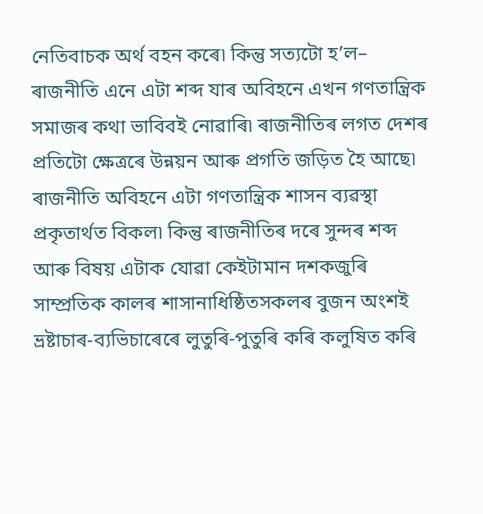নেতিবাচক অৰ্থ বহন কৰে৷ কিন্তু সত্যটো হ’ল– ৰাজনীতি এনে এটা শব্দ যাৰ অবিহনে এখন গণতান্ত্ৰিক সমাজৰ কথা ভাবিবই নোৱাৰি৷ ৰাজনীতিৰ লগত দেশৰ প্ৰতিটো ক্ষেত্ৰৰে উন্নয়ন আৰু প্ৰগতি জড়িত হৈ আছে৷ ৰাজনীতি অবিহনে এটা গণতান্ত্ৰিক শাসন ব্যৱস্থা প্ৰকৃতাৰ্থত বিকল৷ কিন্তু ৰাজনীতিৰ দৰে সুন্দৰ শব্দ আৰু বিষয় এটাক যোৱা কেইটামান দশকজুৰি সাম্প্ৰতিক কালৰ শাসানাধিষ্ঠিতসকলৰ বুজন অংশই ভ্ৰষ্টাচাৰ-ব্যভিচাৰেৰে লুতুৰি-পুতুৰি কৰি কলুষিত কৰি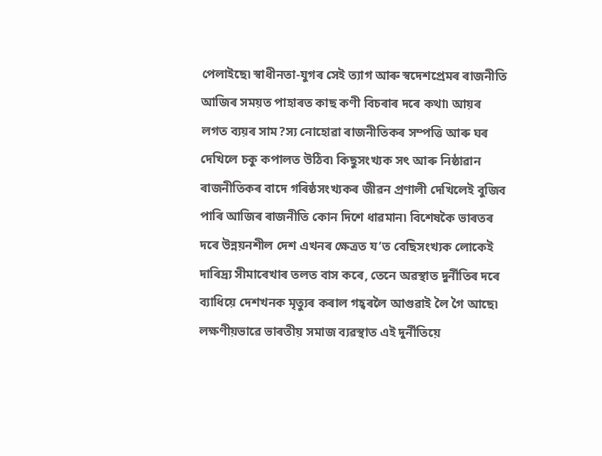পেলাইছে৷ স্বাধীনতা-যুগৰ সেই ত্যাগ আৰু স্বদেশপ্ৰেমৰ ৰাজনীতি আজিৰ সময়ত পাহাৰত কাছ কণী বিচৰাৰ দৰে কথা৷ আয়ৰ লগত ব্যয়ৰ সাম?স্য নোহোৱা ৰাজনীতিকৰ সম্পত্তি আৰু ঘৰ দেখিলে চকু কপালত উঠিব৷ কিছুসংখ্যক সৎ আৰু নিষ্ঠাৱান ৰাজনীতিকৰ বাদে গৰিষ্ঠসংখ্যকৰ জীৱন প্ৰণালী দেখিলেই বুজিব পাৰি আজিৰ ৰাজনীতি কোন দিশে ধাৱমান৷ বিশেষকৈ ভাৰতৰ দৰে উন্নয়নশীল দেশ এখনৰ ক্ষেত্ৰত য’ত বেছিসংখ্যক লোকেই দাৰিদ্ৰ্য সীমাৰেখাৰ তলত বাস কৰে, তেনে অৱস্থাত দুৰ্নীতিৰ দৰে ব্যাধিয়ে দেশখনক মৃত্যুৰ কৰাল গহ্বৰলৈ আগুৱাই লৈ গৈ আছে৷ লক্ষণীয়ভাৱে ভাৰতীয় সমাজ ব্যৱস্থাত এই দুৰ্নীতিয়ে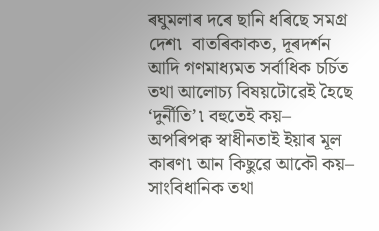ৰঘুমলাৰ দৰে ছানি ধৰিছে সমগ্ৰ দেশ৷  বাতৰিকাকত, দূৰদৰ্শন আদি গণমাধ্যমত সৰ্বাধিক চৰ্চিত তথা আলোচ্য বিষয়টোৱেই হৈছে ‘দুৰ্নীতি’৷ বহুতেই কয়– অপৰিপক্ব স্বাধীনতাই ইয়াৰ মূল কাৰণ৷ আন কিছুৱে আকৌ কয়– সাংবিধানিক তথা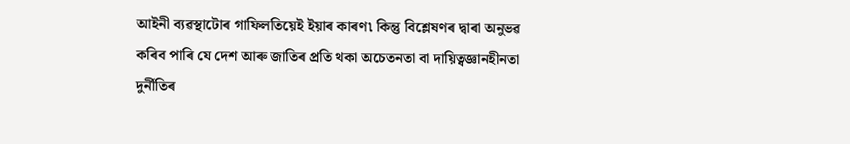আইনী ব্যৱস্থাটোৰ গাফিলতিয়েই ইয়াৰ কাৰণ৷ কিন্তু বিশ্লেষণৰ দ্বাৰা অনুভৱ কৰিব পাৰি যে দেশ আৰু জাতিৰ প্ৰতি থকা অচেতনতা বা দায়িত্বজ্ঞানহীনতা দুৰ্নীতিৰ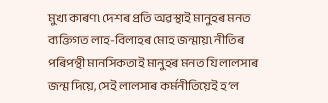মুখ্য কাৰণ৷ দেশৰ প্ৰতি অৱস্থাই মানুহৰ মনত ব্যক্তিগত লাহ-বিলাহৰ মোহ জন্মায়৷ নীতিৰ পৰিপন্থী মানসিকতাই মানুহৰ মনত যি লালসাৰ জন্ম দিয়ে, সেই লালসাৰ কৰ্মনীতিয়েই হ’ল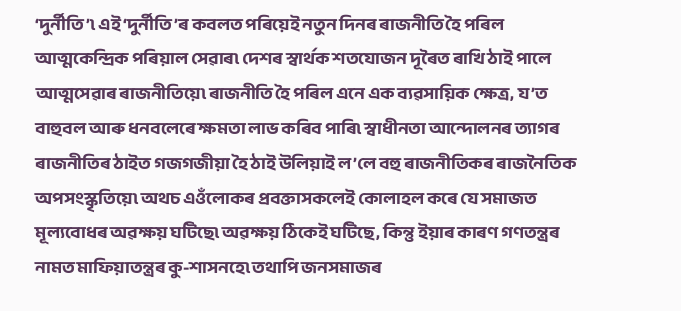‘দুৰ্নীতি’৷ এই ‘দুৰ্নীতি’ৰ কবলত পৰিয়েই নতুন দিনৰ ৰাজনীতি হৈ পৰিল আত্মকেন্দ্ৰিক পৰিয়াল সেৱাৰ৷ দেশৰ স্বাৰ্থক শতযোজন দূৰৈত ৰাখি ঠাই পালে আত্মসেৱাৰ ৰাজনীতিয়ে৷ ৰাজনীতি হৈ পৰিল এনে এক ব্যৱসায়িক ক্ষেত্ৰ, য’ত বাহুবল আৰু ধনবলেৰে ক্ষমতা লাভ কৰিব পাৰি৷ স্বাধীনতা আন্দোলনৰ ত্যাগৰ ৰাজনীতিৰ ঠাইত গজগজীয়া হৈ ঠাই উলিয়াই ল’লে বহু ৰাজনীতিকৰ ৰাজনৈতিক অপসংস্কৃতিয়ে৷ অথচ এওঁলোকৰ প্ৰবক্তাসকলেই কোলাহল কৰে যে সমাজত মূল্যবোধৰ অৱক্ষয় ঘটিছে৷ অৱক্ষয় ঠিকেই ঘটিছে, কিন্তু ইয়াৰ কাৰণ গণতন্ত্ৰৰ নামত মাফিয়াতন্ত্ৰৰ কু-শাসনহে৷ তথাপি জনসমাজৰ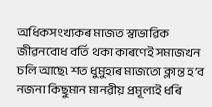অধিকসংখ্যকৰ মাজত স্বাভাৱিক জীৱনবোধ বৰ্তি থকা কাৰণেই সমাজখন চলি আছে৷ শত ধুমুহাৰ মাজতো ক্লান্ত হ’ব নজনা কিছুমান মানৱীয় প্ৰমূল্যই ধৰি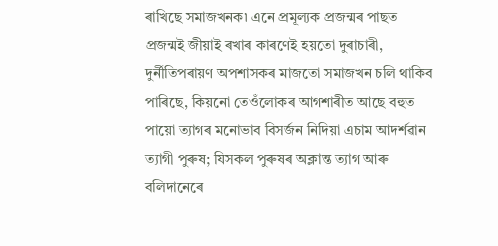ৰাখিছে সমাজখনক৷ এনে প্ৰমূল্যক প্ৰজন্মৰ পাছত প্ৰজন্মই জীয়াই ৰখাৰ কাৰণেই হয়তো দুৰাচাৰী, দুৰ্নীতিপৰায়ণ অপশাসকৰ মাজতো সমাজখন চলি থাকিব পাৰিছে, কিয়নো তেওঁলোকৰ আগশাৰীত আছে বহুত পায়ো ত্যাগৰ মনোভাব বিসৰ্জন নিদিয়া এচাম আদৰ্শৱান ত্যাগী পুৰুষ; যিসকল পুৰুষৰ অক্লান্ত ত্যাগ আৰু বলিদানেৰে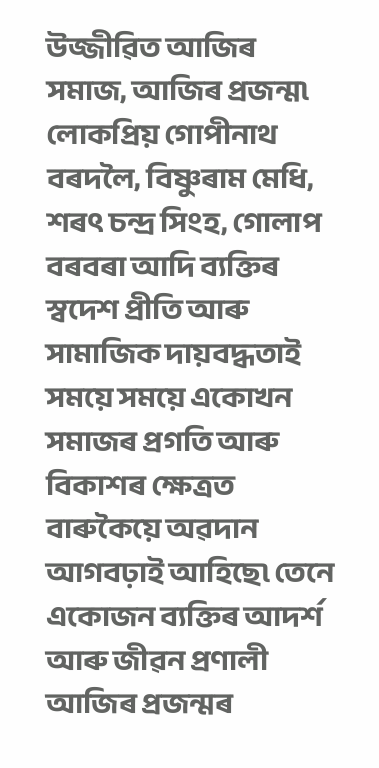উজ্জীৱিত আজিৰ সমাজ, আজিৰ প্ৰজন্ম৷ লোকপ্ৰিয় গোপীনাথ বৰদলৈ, বিষ্ণুৰাম মেধি, শৰৎ চন্দ্ৰ সিংহ, গোলাপ বৰবৰা আদি ব্যক্তিৰ স্বদেশ প্ৰীতি আৰু সামাজিক দায়বদ্ধতাই সময়ে সময়ে একোখন সমাজৰ প্ৰগতি আৰু বিকাশৰ ক্ষেত্ৰত বাৰুকৈয়ে অৱদান আগবঢ়াই আহিছে৷ তেনে একোজন ব্যক্তিৰ আদৰ্শ আৰু জীৱন প্ৰণালী আজিৰ প্ৰজন্মৰ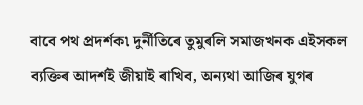বাবে পথ প্ৰদৰ্শক৷ দুৰ্নীতিৰে তুমুৰলি সমাজখনক এইসকল ব্যক্তিৰ আদৰ্শই জীয়াই ৰাখিব, অন্যথা আজিৰ যুগৰ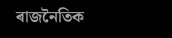ৰাজনৈতিক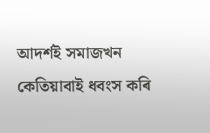আদৰ্শই সমাজখন কেতিয়াবাই ধবংস কৰি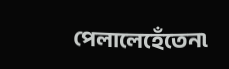পেলালেহেঁতেন৷